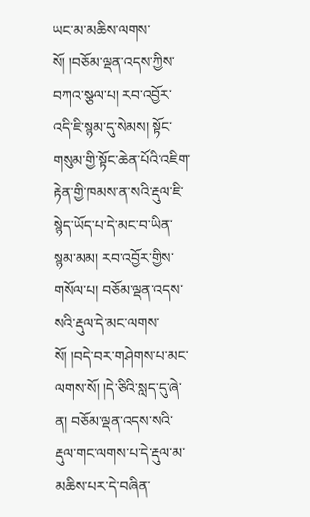ཡང་མ་མཆིས་ལགས་སོ། །བཅོམ་ལྡན་འདས་ཀྱིས་བཀའ་སྩལ་པ། རབ་འབྱོར་འདི་ཇི་སྙམ་དུ་སེམས། སྟོང་གསུམ་གྱི་སྟོང་ཆེན་པོའི་འཇིག་རྟེན་གྱི་ཁམས་ན་སའི་རྡུལ་ཇི་སྙེད་ཡོད་པ་དེ་མང་བ་ཡིན་སྙམ་མམ། རབ་འབྱོར་གྱིས་གསོལ་པ། བཅོམ་ལྡན་འདས་སའི་རྡུལ་དེ་མང་ལགས་སོ། །བདེ་བར་གཤེགས་པ་མང་ལགས་སོ། །དེ་ཅིའི་སླད་དུ་ཞེ་ན། བཅོམ་ལྡན་འདས་སའི་རྡུལ་གང་ལགས་པ་དེ་རྡུལ་མ་མཆིས་པར་དེ་བཞིན་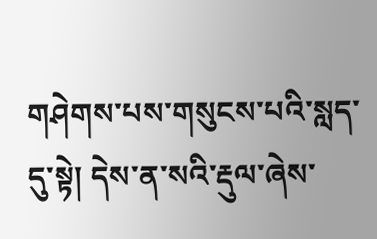གཤེགས་པས་གསུངས་པའི་སླད་དུ་སྟེ། དེས་ན་སའི་རྡུལ་ཞེས་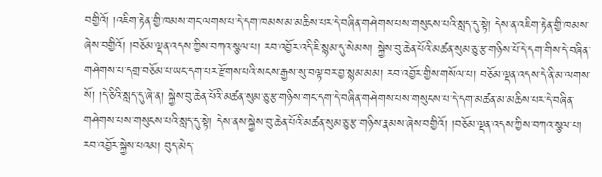བགྱིའོ། །འཇིག་རྟེན་གྱི་ཁམས་གང་ལགས་པ་དེ་དག་ཁམས་མ་མཆིས་པར་དེ་བཞིན་གཤེགས་པས་གསུངས་པའི་སླད་དུ་སྟེ། དེས་ན་འཇིག་རྟེན་གྱི་ཁམས་ཞེས་བགྱིའོ། །བཅོམ་ལྡན་འདས་ཀྱིས་བཀའ་སྩལ་པ། རབ་འབྱོར་འདི་ཇི་སྙམ་དུ་སེམས། སྐྱེས་བུ་ཆེན་པོའི་མཚན་སུམ་ཅུ་རྩ་གཉིས་པོ་དེ་དག་གིས་དེ་བཞིན་གཤེགས་པ་དགྲ་བཅོམ་པ་ཡང་དག་པར་རྫོགས་པའི་སངས་རྒྱས་སུ་བལྟ་བར་བྱ་སྙམ་མམ། རབ་འབྱོར་གྱིས་གསོལ་པ། བཅོམ་ལྡན་འདས་དེ་ནི་མ་ལགས་སོ། །དེ་ཅིའི་སླད་དུ་ཞེ་ན། སྐྱེས་བུ་ཆེན་པོའི་མཚན་སུམ་ཅུ་རྩ་གཉིས་གང་དག་དེ་བཞིན་གཤེགས་པས་གསུངས་པ་དེ་དག་མཚན་མ་མཆིས་པར་དེ་བཞིན་གཤེགས་པས་གསུངས་པའི་སླད་དུ་སྟེ། དེས་ནས་སྐྱེས་བུ་ཆེན་པོའི་མཚན་སུམ་ཅུ་རྩ་གཉིས་རྣམས་ཞེས་བགྱིའོ། །བཅོམ་ལྡན་འདས་ཀྱིས་བཀའ་སྩལ་པ། རབ་འབྱོར་སྐྱེས་པའམ། བུད་མེད་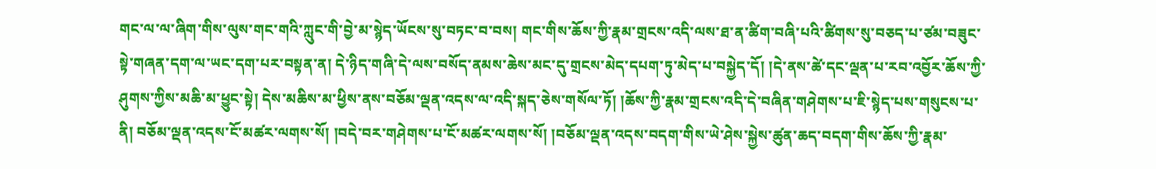གང་ལ་ལ་ཞིག་གིས་ལུས་གང་གའི་ཀླུང་གི་བྱེ་མ་སྙེད་ཡོངས་སུ་བཏང་བ་བས། གང་གིས་ཆོས་ཀྱི་རྣམ་གྲངས་འདི་ལས་ཐ་ན་ཚིག་བཞི་པའི་ཚིགས་སུ་བཅད་པ་ཙམ་བཟུང་སྟེ་གཞན་དག་ལ་ཡང་དག་པར་བསྟན་ན། དེ་ཉིད་གཞི་དེ་ལས་བསོད་ནམས་ཆེས་མང་དུ་གྲངས་མེད་དཔག་ཏུ་མེད་པ་བསྐྱེད་དོ། །དེ་ནས་ཚེ་དང་ལྡན་པ་རབ་འབྱོར་ཆོས་ཀྱི་ཤུགས་ཀྱིས་མཆི་མ་ཕྱུང་སྟེ། དེས་མཆིས་མ་ཕྱིས་ནས་བཅོམ་ལྡན་འདས་ལ་འདི་སྐད་ཅེས་གསོལ་ཏོ། །ཆོས་ཀྱི་རྣམ་གྲངས་འདི་དེ་བཞིན་གཤེགས་པ་ཇི་སྙེད་པས་གསུངས་པ་ནི། བཅོམ་ལྡན་འདས་ངོ་མཚར་ལགས་སོ། །བདེ་བར་གཤེགས་པ་ངོ་མཚར་ལགས་སོ། །བཅོམ་ལྡན་འདས་བདག་གིས་ཡེ་ཤེས་སྐྱེས་ཚུན་ཆད་བདག་གིས་ཆོས་ཀྱི་རྣམ་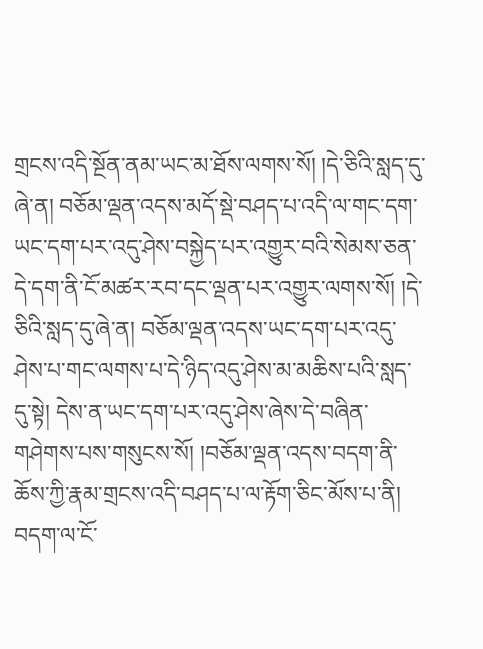གྲངས་འདི་སྔོན་ནམ་ཡང་མ་ཐོས་ལགས་སོ། །དེ་ཅིའི་སླད་དུ་ཞེ་ན། བཅོམ་ལྡན་འདས་མདོ་སྡེ་བཤད་པ་འདི་ལ་གང་དག་ཡང་དག་པར་འདུ་ཤེས་བསྐྱེད་པར་འགྱུར་བའི་སེམས་ཅན་དེ་དག་ནི་ངོ་མཚར་རབ་དང་ལྡན་པར་འགྱུར་ལགས་སོ། །དེ་ཅིའི་སླད་དུ་ཞེ་ན། བཅོམ་ལྡན་འདས་ཡང་དག་པར་འདུ་ཤེས་པ་གང་ལགས་པ་དེ་ཉིད་འདུ་ཤེས་མ་མཆིས་པའི་སླད་དུ་སྟེ། དེས་ན་ཡང་དག་པར་འདུ་ཤེས་ཞེས་དེ་བཞིན་གཤེགས་པས་གསུངས་སོ། །བཅོམ་ལྡན་འདས་བདག་ནི་ཆོས་ཀྱི་རྣམ་གྲངས་འདི་བཤད་པ་ལ་རྟོག་ཅིང་མོས་པ་ནི། བདག་ལ་ངོ་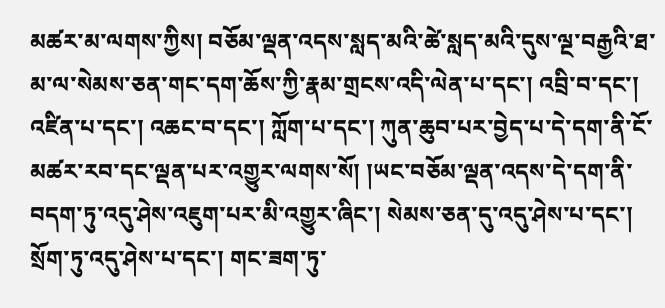མཚར་མ་ལགས་ཀྱིས། བཅོམ་ལྡན་འདས་སླད་མའི་ཚེ་སླད་མའི་དུས་ལྔ་བརྒྱའི་ཐ་མ་ལ་སེམས་ཅན་གང་དག་ཆོས་ཀྱི་རྣམ་གྲངས་འདི་ལེན་པ་དང་། འབྲི་བ་དང་། འཛིན་པ་དང་། འཆང་བ་དང་། ཀློག་པ་དང་། ཀུན་ཆུབ་པར་བྱེད་པ་དེ་དག་ནི་ངོ་མཚར་རབ་དང་ལྡན་པར་འགྱུར་ལགས་སོ། །ཡང་བཅོམ་ལྡན་འདས་དེ་དག་ནི་བདག་ཏུ་འདུ་ཤེས་འཇུག་པར་མི་འགྱུར་ཞིང་། སེམས་ཅན་དུ་འདུ་ཤེས་པ་དང་། སྲོག་ཏུ་འདུ་ཤེས་པ་དང་། གང་ཟག་ཏུ་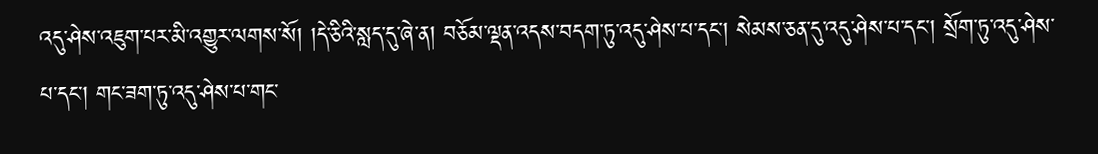འདུ་ཤེས་འཇུག་པར་མི་འགྱུར་ལགས་སོ། །དེ་ཅིའི་སླད་དུ་ཞེ་ན། བཅོམ་ལྡན་འདས་བདག་ཏུ་འདུ་ཤེས་པ་དང་། སེམས་ཅན་དུ་འདུ་ཤེས་པ་དང་། སྲོག་ཏུ་འདུ་ཤེས་པ་དང་། གང་ཟག་ཏུ་འདུ་ཤེས་པ་གང་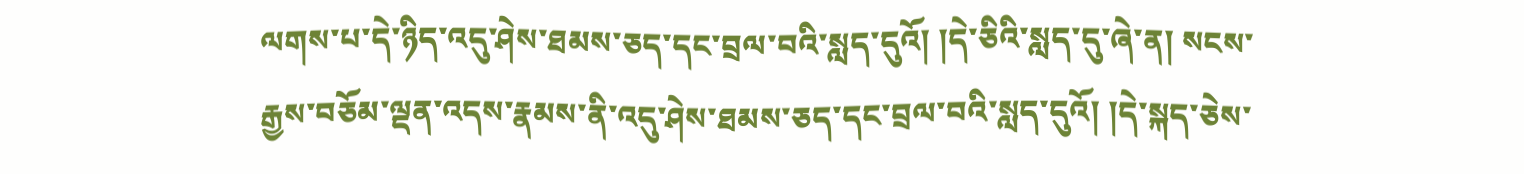ལགས་པ་དེ་ཉིད་འདུ་ཤེས་ཐམས་ཅད་དང་བྲལ་བའི་སླད་དུའོ། །དེ་ཅིའི་སླད་དུ་ཞེ་ན། སངས་རྒྱས་བཅོམ་ལྡན་འདས་རྣམས་ནི་འདུ་ཤེས་ཐམས་ཅད་དང་བྲལ་བའི་སླད་དུའོ། །དེ་སྐད་ཅེས་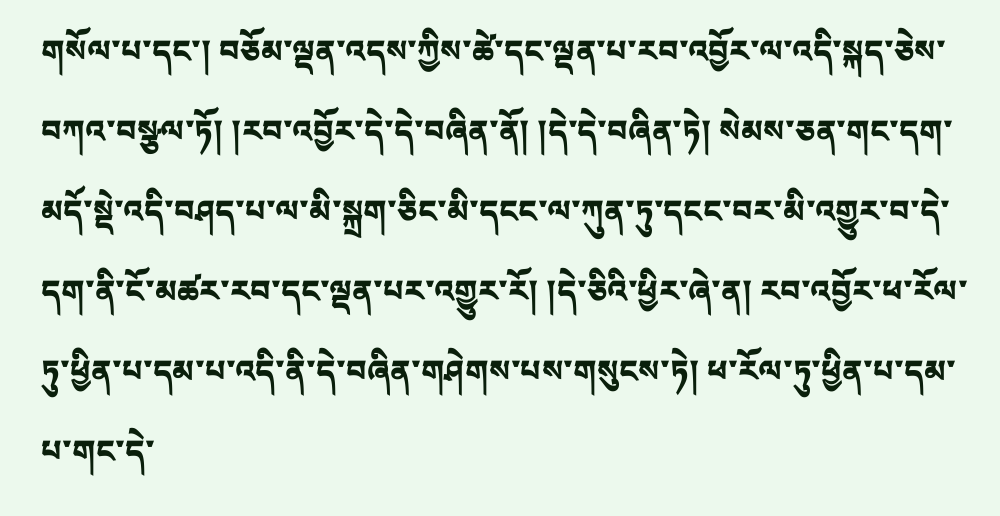གསོལ་པ་དང་། བཅོམ་ལྡན་འདས་ཀྱིས་ཚེ་དང་ལྡན་པ་རབ་འབྱོར་ལ་འདི་སྐད་ཅེས་བཀའ་བསྩལ་ཏོ། །རབ་འབྱོར་དེ་དེ་བཞིན་ནོ། །དེ་དེ་བཞིན་ཏེ། སེམས་ཅན་གང་དག་མདོ་སྡེ་འདི་བཤད་པ་ལ་མི་སྐྲག་ཅིང་མི་དངང་ལ་ཀུན་ཏུ་དངང་བར་མི་འགྱུར་བ་དེ་དག་ནི་ངོ་མཚར་རབ་དང་ལྡན་པར་འགྱུར་རོ། །དེ་ཅིའི་ཕྱིར་ཞེ་ན། རབ་འབྱོར་ཕ་རོལ་ཏུ་ཕྱིན་པ་དམ་པ་འདི་ནི་དེ་བཞིན་གཤེགས་པས་གསུངས་ཏེ། ཕ་རོལ་ཏུ་ཕྱིན་པ་དམ་པ་གང་དེ་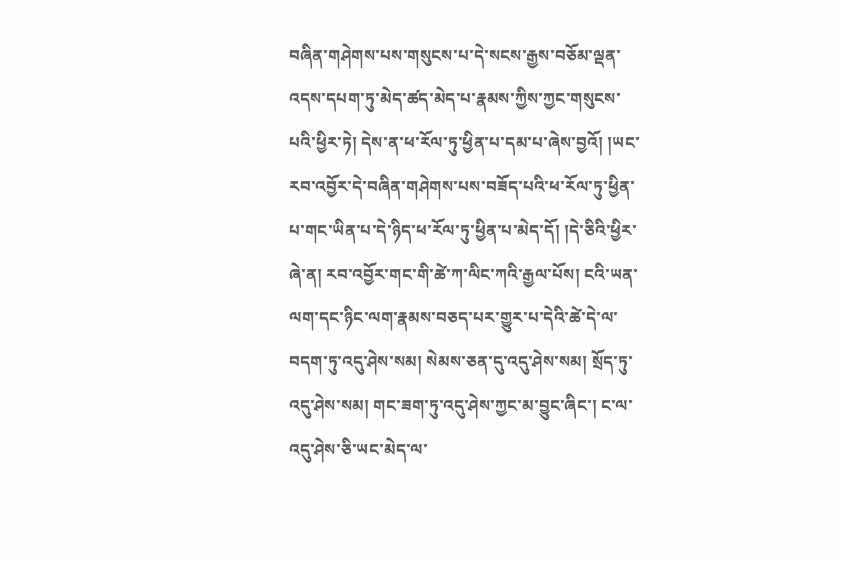བཞིན་གཤེགས་པས་གསུངས་པ་དེ་སངས་རྒྱས་བཅོམ་ལྡན་འདས་དཔག་ཏུ་མེད་ཚད་མེད་པ་རྣམས་ཀྱིས་ཀྱང་གསུངས་པའི་ཕྱིར་ཏེ། དེས་ན་ཕ་རོལ་ཏུ་ཕྱིན་པ་དམ་པ་ཞེས་བྱའོ། །ཡང་རབ་འབྱོར་དེ་བཞིན་གཤེགས་པས་བཟོད་པའི་ཕ་རོལ་ཏུ་ཕྱིན་པ་གང་ཡིན་པ་དེ་ཉིད་ཕ་རོལ་ཏུ་ཕྱིན་པ་མེད་དོ། །དེ་ཅིའི་ཕྱིར་ཞེ་ན། རབ་འབྱོར་གང་གི་ཚེ་ཀ་ལིང་ཀའི་རྒྱལ་པོས། ངའི་ཡན་ལག་དང་ཉིང་ལག་རྣམས་བཅད་པར་གྱུར་པ་དེའི་ཚེ་དེ་ལ་བདག་ཏུ་འདུ་ཤེས་སམ། སེམས་ཅན་དུ་འདུ་ཤེས་སམ། སྲོད་ཏུ་འདུ་ཤེས་སམ། གང་ཟག་ཏུ་འདུ་ཤེས་ཀྱང་མ་བྱུང་ཞིང་། ང་ལ་འདུ་ཤེས་ཅི་ཡང་མེད་ལ་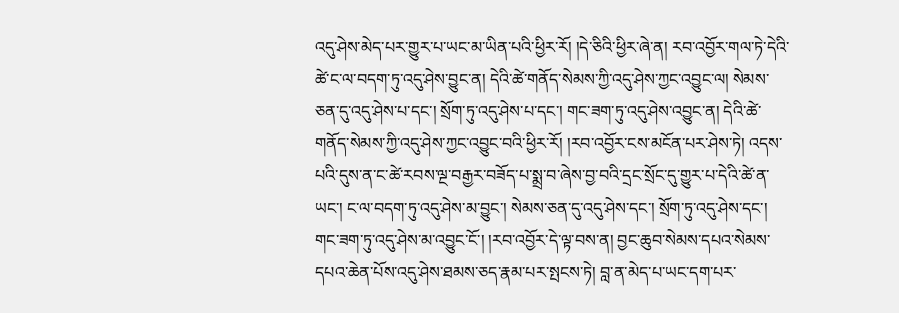འདུ་ཤེས་མེད་པར་གྱུར་པ་ཡང་མ་ཡིན་པའི་ཕྱིར་རོ། །དེ་ཅིའི་ཕྱིར་ཞེ་ན། རབ་འབྱོར་གལ་ཏེ་དེའི་ཚེ་ང་ལ་བདག་ཏུ་འདུ་ཤེས་བྱུང་ན། དེའི་ཚེ་གནོད་སེམས་ཀྱི་འདུ་ཤེས་ཀྱང་འབྱུང་ལ། སེམས་ཅན་དུ་འདུ་ཤེས་པ་དང་། སྲོག་ཏུ་འདུ་ཤེས་པ་དང་། གང་ཟག་ཏུ་འདུ་ཤེས་འབྱུང་ན། དེའི་ཚེ་གནོད་སེམས་ཀྱི་འདུ་ཤེས་ཀྱང་འབྱུང་བའི་ཕྱིར་རོ། །རབ་འབྱོར་ངས་མངོན་པར་ཤེས་ཏེ། འདས་པའི་དུས་ན་ང་ཚེ་རབས་ལྔ་བརྒྱར་བཟོད་པ་སྨྲ་བ་ཞེས་བྱ་བའི་དྲང་སྲོང་དུ་གྱུར་པ་དེའི་ཚེ་ན་ཡང་། ང་ལ་བདག་ཏུ་འདུ་ཤེས་མ་བྱུང་། སེམས་ཅན་དུ་འདུ་ཤེས་དང་། སྲོག་ཏུ་འདུ་ཤེས་དང་། གང་ཟག་ཏུ་འདུ་ཤེས་མ་འབྱུང་ངོ་། །རབ་འབྱོར་དེ་ལྟ་བས་ན། བྱང་ཆུབ་སེམས་དཔའ་སེམས་དཔའ་ཆེན་པོས་འདུ་ཤེས་ཐམས་ཅད་རྣམ་པར་སྤངས་ཏེ། བླ་ན་མེད་པ་ཡང་དག་པར་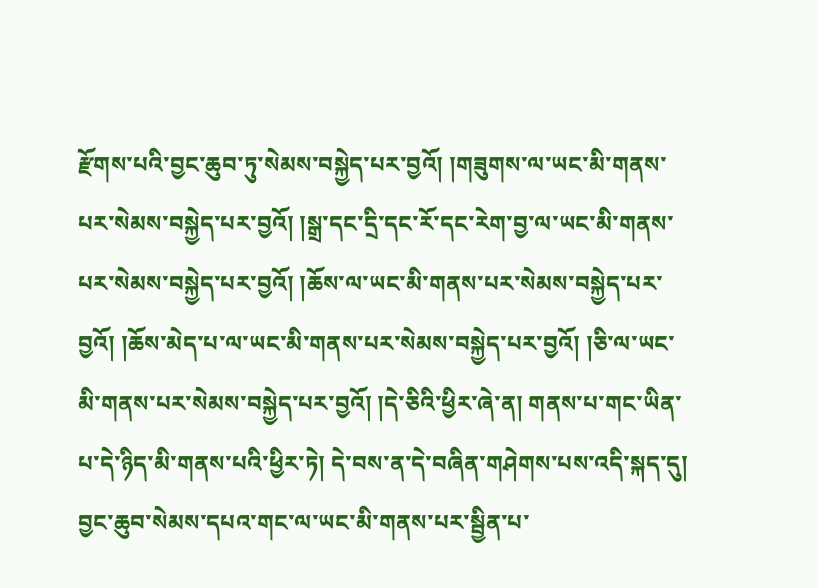རྫོགས་པའི་བྱང་ཆུབ་ཏུ་སེམས་བསྐྱེད་པར་བྱའོ། །གཟུགས་ལ་ཡང་མི་གནས་པར་སེམས་བསྐྱེད་པར་བྱའོ། །སྒྲ་དང་དྲི་དང་རོ་དང་རེག་བྱ་ལ་ཡང་མི་གནས་པར་སེམས་བསྐྱེད་པར་བྱའོ། །ཆོས་ལ་ཡང་མི་གནས་པར་སེམས་བསྐྱེད་པར་བྱའོ། །ཆོས་མེད་པ་ལ་ཡང་མི་གནས་པར་སེམས་བསྐྱེད་པར་བྱའོ། །ཅི་ལ་ཡང་མི་གནས་པར་སེམས་བསྐྱེད་པར་བྱའོ། །དེ་ཅིའི་ཕྱིར་ཞེ་ན། གནས་པ་གང་ཡིན་པ་དེ་ཉིད་མི་གནས་པའི་ཕྱིར་ཏེ། དེ་བས་ན་དེ་བཞིན་གཤེགས་པས་འདི་སྐད་དུ། བྱང་ཆུབ་སེམས་དཔའ་གང་ལ་ཡང་མི་གནས་པར་སྦྱིན་པ་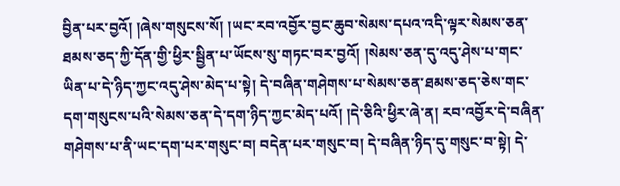བྱིན་པར་བྱའོ། །ཞེས་གསུངས་སོ། །ཡང་རབ་འབྱོར་བྱང་ཆུབ་སེམས་དཔའ་འདི་ལྟར་སེམས་ཅན་ཐམས་ཅད་ཀྱི་དོན་གྱི་ཕྱིར་སྦྱིན་པ་ཡོངས་སུ་གཏང་བར་བྱའོ། །སེམས་ཅན་དུ་འདུ་ཤེས་པ་གང་ཡིན་པ་དེ་ཉིད་ཀྱང་འདུ་ཤེས་མེད་པ་སྟེ། དེ་བཞིན་གཤེགས་པ་སེམས་ཅན་ཐམས་ཅད་ཅེས་གང་དག་གསུངས་པའི་སེམས་ཅན་དེ་དག་ཉིད་ཀྱང་མེད་པའོ། །དེ་ཅིའི་ཕྱིར་ཞེ་ན། རབ་འབྱོར་དེ་བཞིན་གཤེགས་པ་ནི་ཡང་དག་པར་གསུང་བ། བདེན་པར་གསུང་བ། དེ་བཞིན་ཉིད་དུ་གསུང་བ་སྟེ། དེ་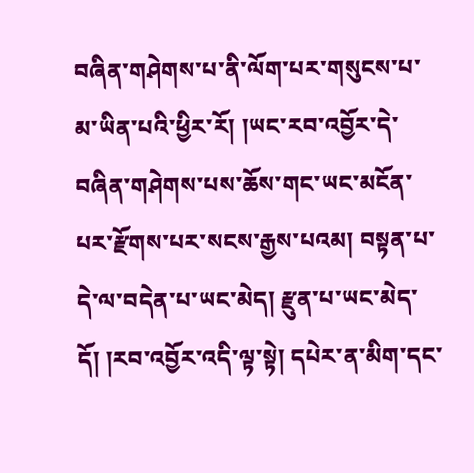བཞིན་གཤེགས་པ་ནི་ལོག་པར་གསུངས་པ་མ་ཡིན་པའི་ཕྱིར་རོ། །ཡང་རབ་འབྱོར་དེ་བཞིན་གཤེགས་པས་ཆོས་གང་ཡང་མངོན་པར་རྫོགས་པར་སངས་རྒྱས་པའམ། བསྟན་པ་དེ་ལ་བདེན་པ་ཡང་མེད། རྫུན་པ་ཡང་མེད་དོ། །རབ་འབྱོར་འདི་ལྟ་སྟེ། དཔེར་ན་མིག་དང་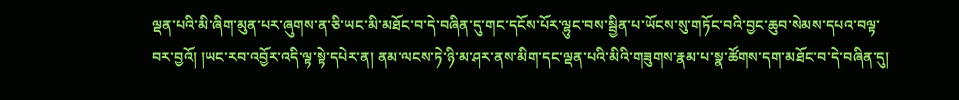ལྡན་པའི་མི་ཞིག་མུན་པར་ཞུགས་ན་ཅི་ཡང་མི་མཐོང་བ་དེ་བཞིན་དུ་གང་དངོས་པོར་ལྷུང་བས་སྦྱིན་པ་ཡོངས་སུ་གཏོང་བའི་བྱང་ཆུབ་སེམས་དཔའ་བལྟ་བར་བྱའོ། །ཡང་རབ་འབྱོར་འདི་ལྟ་སྟེ་དཔེར་ན། ནམ་ལངས་ཏེ་ཉི་མ་ཤར་ནས་མིག་དང་ལྡན་པའི་མིའི་གཟུགས་རྣམ་པ་སྣ་ཚོགས་དག་མཐོང་བ་དེ་བཞིན་དུ།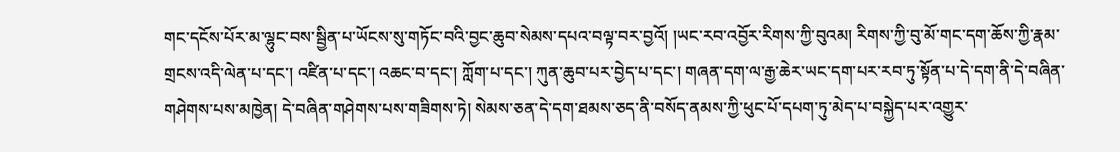གང་དངོས་པོར་མ་ལྷུང་བས་སྦྱིན་པ་ཡོངས་སུ་གཏོང་བའི་བྱང་ཆུབ་སེམས་དཔའ་བལྟ་བར་བྱའོ། །ཡང་རབ་འབྱོར་རིགས་ཀྱི་བུའམ། རིགས་ཀྱི་བུ་མོ་གང་དག་ཆོས་ཀྱི་རྣམ་གྲངས་འདི་ལེན་པ་དང་། འཛིན་པ་དང་། འཆང་བ་དང་། ཀློག་པ་དང་། ཀུན་ཆུབ་པར་བྱེད་པ་དང་། གཞན་དག་ལ་རྒྱ་ཆེར་ཡང་དག་པར་རབ་ཏུ་སྟོན་པ་དེ་དག་ནི་དེ་བཞིན་གཤེགས་པས་མཁྱེན། དེ་བཞིན་གཤེགས་པས་གཟིགས་ཏེ། སེམས་ཅན་དེ་དག་ཐམས་ཅད་ནི་བསོད་ནམས་ཀྱི་ཕུང་པོ་དཔག་ཏུ་མེད་པ་བསྐྱེད་པར་འགྱུར་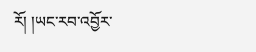རོ། །ཡང་རབ་འབྱོར་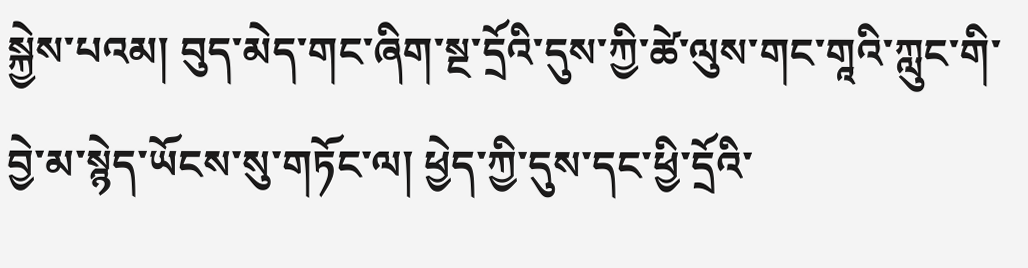སྐྱེས་པའམ། བུད་མེད་གང་ཞིག་སྔ་དྲོའི་དུས་ཀྱི་ཚེ་ལུས་གང་གཱའི་ཀླུང་གི་བྱེ་མ་སྙེད་ཡོངས་སུ་གཏོང་ལ། ཕྱེད་ཀྱི་དུས་དང་ཕྱི་དྲོའི་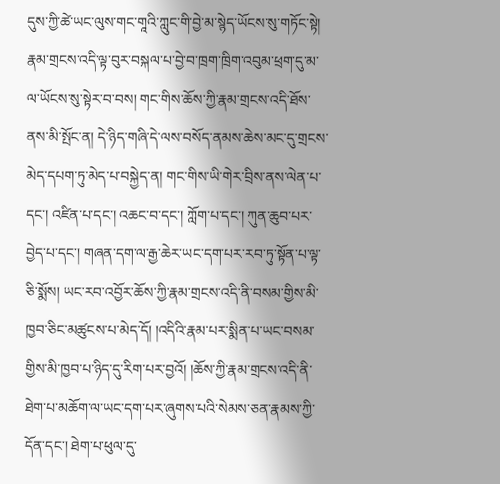དུས་ཀྱི་ཚེ་ཡང་ལུས་གང་གཱའི་ཀླུང་གི་བྱེ་མ་སྙེད་ཡོངས་སུ་གཏོང་སྟེ། རྣམ་གྲངས་འདི་ལྟ་བུར་བསྐལ་པ་བྱེ་བ་ཁྲག་ཁྲིག་འབུམ་ཕྲག་དུ་མ་ལ་ཡོངས་སུ་སྟེར་བ་བས། གང་གིས་ཆོས་ཀྱི་རྣམ་གྲངས་འདི་ཐོས་ནས་མི་སྤོང་ན། དེ་ཉིད་གཞི་དེ་ལས་བསོད་ནམས་ཆེས་མང་དུ་གྲངས་མེད་དཔག་ཏུ་མེད་པ་བསྐྱེད་ན། གང་གིས་ཡི་གེར་བྲིས་ནས་ལེན་པ་དང་། འཛིན་པ་དང་། འཆང་བ་དང་། ཀློག་པ་དང་། ཀུན་ཆུབ་པར་བྱེད་པ་དང་། གཞན་དག་ལ་རྒྱ་ཆེར་ཡང་དག་པར་རབ་ཏུ་སྟོན་པ་ལྟ་ཅི་སྨོས། ཡང་རབ་འབྱོར་ཆོས་ཀྱི་རྣམ་གྲངས་འདི་ནི་བསམ་གྱིས་མི་ཁྱབ་ཅིང་མཚུངས་པ་མེད་དོ། །འདིའི་རྣམ་པར་སྨིན་པ་ཡང་བསམ་གྱིས་མི་ཁྱབ་པ་ཉིད་དུ་རིག་པར་བྱའོ། །ཆོས་ཀྱི་རྣམ་གྲངས་འདི་ནི་ཐེག་པ་མཆོག་ལ་ཡང་དག་པར་ཞུགས་པའི་སེམས་ཅན་རྣམས་ཀྱི་དོན་དང་། ཐེག་པ་ཕུལ་དུ་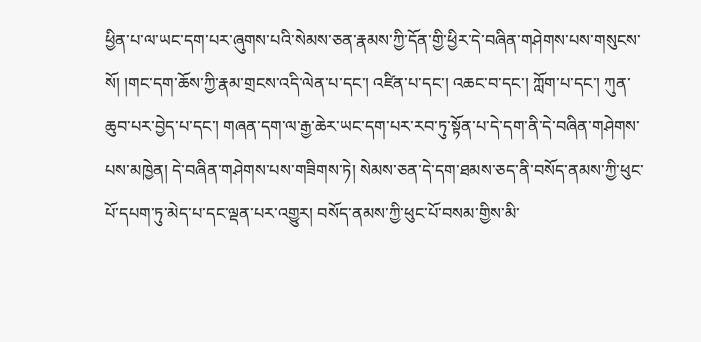ཕྱིན་པ་ལ་ཡང་དག་པར་ཞུགས་པའི་སེམས་ཅན་རྣམས་ཀྱི་དོན་གྱི་ཕྱིར་དེ་བཞིན་གཤེགས་པས་གསུངས་སོ། །གང་དག་ཆོས་ཀྱི་རྣམ་གྲངས་འདི་ལེན་པ་དང་། འཛིན་པ་དང་། འཆང་བ་དང་། ཀློག་པ་དང་། ཀུན་ཆུབ་པར་བྱེད་པ་དང་། གཞན་དག་ལ་རྒྱ་ཆེར་ཡང་དག་པར་རབ་ཏུ་སྟོན་པ་དེ་དག་ནི་དེ་བཞིན་གཤེགས་པས་མཁྱེན། དེ་བཞིན་གཤེགས་པས་གཟིགས་ཏེ། སེམས་ཅན་དེ་དག་ཐམས་ཅད་ནི་བསོད་ནམས་ཀྱི་ཕུང་པོ་དཔག་ཏུ་མེད་པ་དང་ལྡན་པར་འགྱུར། བསོད་ནམས་ཀྱི་ཕུང་པོ་བསམ་གྱིས་མི་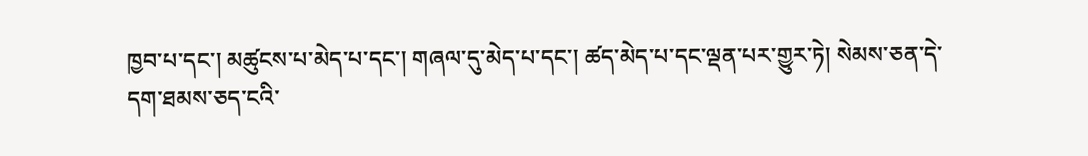ཁྱབ་པ་དང་། མཚུངས་པ་མེད་པ་དང་། གཞལ་དུ་མེད་པ་དང་། ཚད་མེད་པ་དང་ལྡན་པར་གྱུར་ཏེ། སེམས་ཅན་དེ་དག་ཐམས་ཅད་ངའི་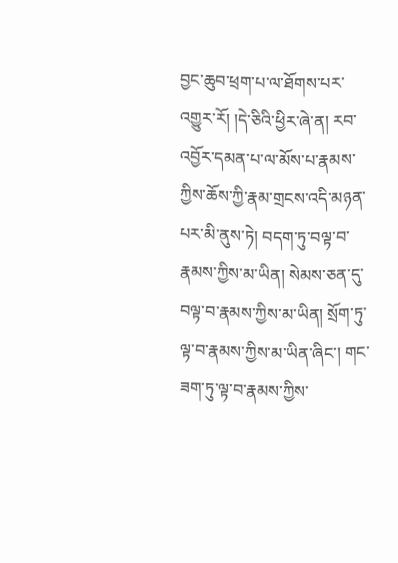བྱང་ཆུབ་ཕྲག་པ་ལ་ཐོགས་པར་འགྱུར་རོ། །དེ་ཅིའི་ཕྱིར་ཞེ་ན། རབ་འབྱོར་དམན་པ་ལ་མོས་པ་རྣམས་ཀྱིས་ཆོས་ཀྱི་རྣམ་གྲངས་འདི་མཉན་པར་མི་ནུས་ཏེ། བདག་ཏུ་བལྟ་བ་རྣམས་ཀྱིས་མ་ཡིན། སེམས་ཅན་དུ་བལྟ་བ་རྣམས་ཀྱིས་མ་ཡིན། སྲོག་ཏུ་ལྟ་བ་རྣམས་ཀྱིས་མ་ཡིན་ཞིང་། གང་ཟག་ཏུ་ལྟ་བ་རྣམས་ཀྱིས་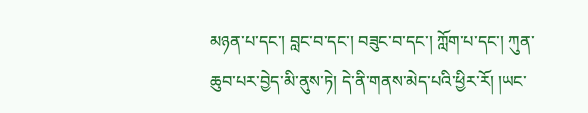མཉན་པ་དང་། བླང་བ་དང་། བཟུང་བ་དང་། ཀློག་པ་དང་། ཀུན་ཆུབ་པར་བྱེད་མི་ནུས་ཏེ། དེ་ནི་གནས་མེད་པའི་ཕྱིར་རོ། །ཡང་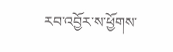རབ་འབྱོར་ས་ཕྱོགས་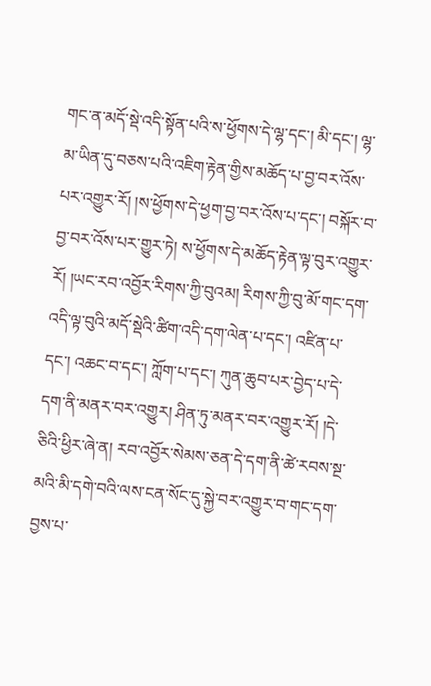གང་ན་མདོ་སྡེ་འདི་སྟོན་པའི་ས་ཕྱོགས་དེ་ལྷ་དང་། མི་དང་། ལྷ་མ་ཡིན་དུ་བཅས་པའི་འཇིག་རྟེན་གྱིས་མཆོད་པ་བྱ་བར་འོས་པར་འགྱུར་རོ། །ས་ཕྱོགས་དེ་ཕྱག་བྱ་བར་འོས་པ་དང་། བསྐོར་བ་བྱ་བར་འོས་པར་གྱུར་ཏེ། ས་ཕྱོགས་དེ་མཆོད་རྟེན་ལྟ་བུར་འགྱུར་རོ། །ཡང་རབ་འབྱོར་རིགས་ཀྱི་བུའམ། རིགས་ཀྱི་བུ་མོ་གང་དག་འདི་ལྟ་བུའི་མདོ་སྡེའི་ཚིག་འདི་དག་ལེན་པ་དང་། འཛིན་པ་དང་། འཆང་བ་དང་། ཀློག་པ་དང་། ཀུན་ཆུབ་པར་བྱེད་པ་དེ་དག་ནི་མནར་བར་འགྱུར། ཤིན་ཏུ་མནར་བར་འགྱུར་རོ། །དེ་ཅིའི་ཕྱིར་ཞེ་ན། རབ་འབྱོར་སེམས་ཅན་དེ་དག་ནི་ཚེ་རབས་སྔ་མའི་མི་དགེ་བའི་ལས་ངན་སོང་དུ་སྐྱེ་བར་འགྱུར་བ་གང་དག་བྱས་པ་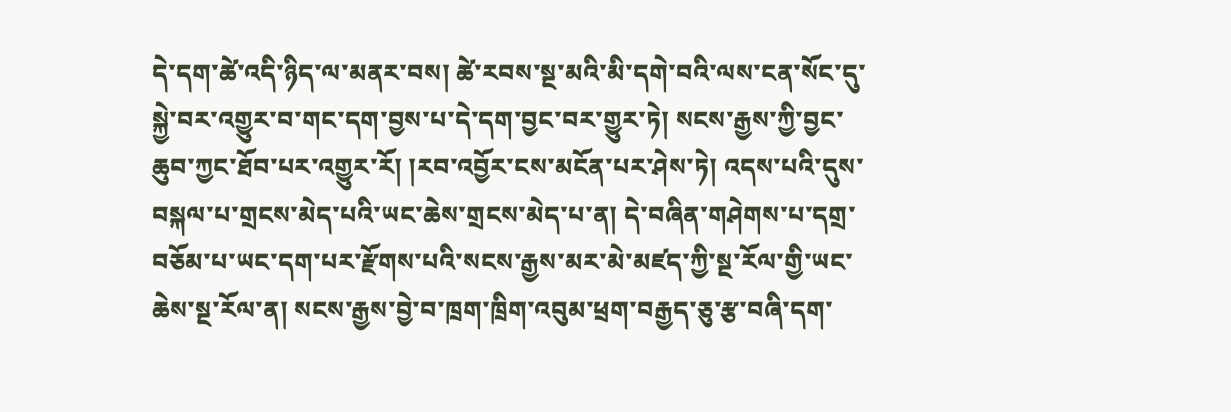དེ་དག་ཚེ་འདི་ཉིད་ལ་མནར་བས། ཚེ་རབས་སྔ་མའི་མི་དགེ་བའི་ལས་ངན་སོང་དུ་སྐྱེ་བར་འགྱུར་བ་གང་དག་བྱས་པ་དེ་དག་བྱང་བར་གྱུར་ཏེ། སངས་རྒྱས་ཀྱི་བྱང་ཆུབ་ཀྱང་ཐོབ་པར་འགྱུར་རོ། །རབ་འབྱོར་ངས་མངོན་པར་ཤེས་ཏེ། འདས་པའི་དུས་བསྐལ་པ་གྲངས་མེད་པའི་ཡང་ཆེས་གྲངས་མེད་པ་ན། དེ་བཞིན་གཤེགས་པ་དགྲ་བཅོམ་པ་ཡང་དག་པར་རྫོགས་པའི་སངས་རྒྱས་མར་མེ་མཛད་ཀྱི་སྔ་རོལ་གྱི་ཡང་ཆེས་སྔ་རོལ་ན། སངས་རྒྱས་བྱེ་བ་ཁྲག་ཁྲིག་འབུམ་ཕྲག་བརྒྱད་ཅུ་རྩ་བཞི་དག་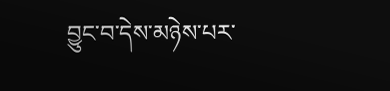བྱུང་བ་དེས་མཉེས་པར་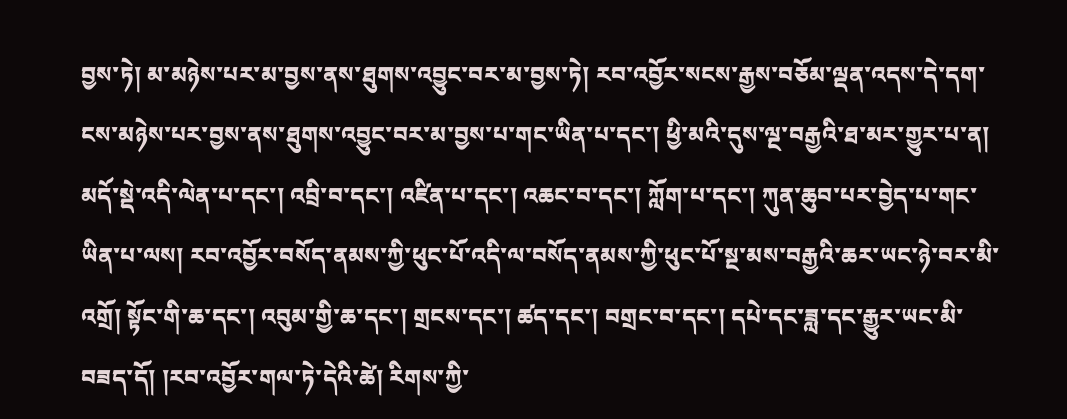བྱས་ཏེ། མ་མཉེས་པར་མ་བྱས་ནས་ཐུགས་འབྱུང་བར་མ་བྱས་ཏེ། རབ་འབྱོར་སངས་རྒྱས་བཅོམ་ལྡན་འདས་དེ་དག་ངས་མཉེས་པར་བྱས་ནས་ཐུགས་འབྱུང་བར་མ་བྱས་པ་གང་ཡིན་པ་དང་། ཕྱི་མའི་དུས་ལྔ་བརྒྱའི་ཐ་མར་གྱུར་པ་ན། མདོ་སྡེ་འདི་ལེན་པ་དང་། འབྲི་བ་དང་། འཛིན་པ་དང་། འཆང་བ་དང་། ཀློག་པ་དང་། ཀུན་ཆུབ་པར་བྱེད་པ་གང་ཡིན་པ་ལས། རབ་འབྱོར་བསོད་ནམས་ཀྱི་ཕུང་པོ་འདི་ལ་བསོད་ནམས་ཀྱི་ཕུང་པོ་སྔ་མས་བརྒྱའི་ཆར་ཡང་ཉེ་བར་མི་འགྲོ། སྟོང་གི་ཆ་དང་། འབུམ་གྱི་ཆ་དང་། གྲངས་དང་། ཚད་དང་། བགྲང་བ་དང་། དཔེ་དང་ཟླ་དང་རྒྱུར་ཡང་མི་བཟད་དོ། །རབ་འབྱོར་གལ་ཏེ་དེའི་ཚེ། རིགས་ཀྱི་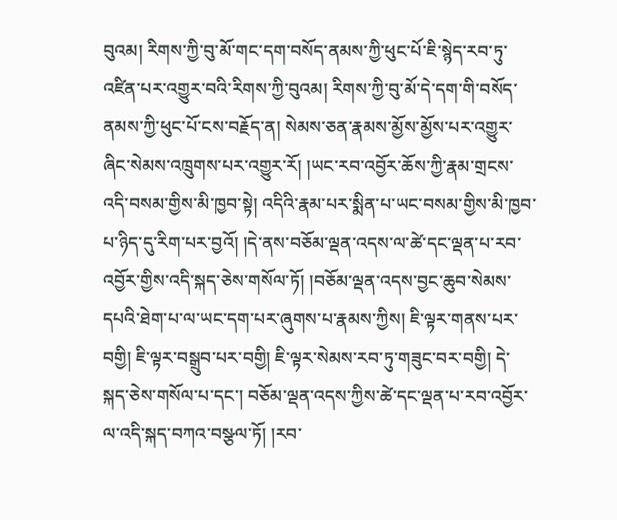བུའམ། རིགས་ཀྱི་བུ་མོ་གང་དག་བསོད་ནམས་ཀྱི་ཕུང་པོ་ཇི་སྙེད་རབ་ཏུ་འཛིན་པར་འགྱུར་བའི་རིགས་ཀྱི་བུའམ། རིགས་ཀྱི་བུ་མོ་དེ་དག་གི་བསོད་ནམས་ཀྱི་ཕུང་པོ་ངས་བརྗོད་ན། སེམས་ཅན་རྣམས་མྱོས་མྱོས་པར་འགྱུར་ཞིང་སེམས་འཁྲུགས་པར་འགྱུར་རོ། །ཡང་རབ་འབྱོར་ཆོས་ཀྱི་རྣམ་གྲངས་འདི་བསམ་གྱིས་མི་ཁྱབ་སྟེ། འདིའི་རྣམ་པར་སྨིན་པ་ཡང་བསམ་གྱིས་མི་ཁྱབ་པ་ཉིད་དུ་རིག་པར་བྱའོ། །དེ་ནས་བཅོམ་ལྡན་འདས་ལ་ཚེ་དང་ལྡན་པ་རབ་འབྱོར་གྱིས་འདི་སྐད་ཅེས་གསོལ་ཏོ། །བཅོམ་ལྡན་འདས་བྱང་ཆུབ་སེམས་དཔའི་ཐེག་པ་ལ་ཡང་དག་པར་ཞུགས་པ་རྣམས་ཀྱིས། ཇི་ལྟར་གནས་པར་བགྱི། ཇི་ལྟར་བསྒྲུབ་པར་བགྱི། ཇི་ལྟར་སེམས་རབ་ཏུ་གཟུང་བར་བགྱི། དེ་སྐད་ཅེས་གསོལ་པ་དང་། བཅོམ་ལྡན་འདས་ཀྱིས་ཚེ་དང་ལྡན་པ་རབ་འབྱོར་ལ་འདི་སྐད་བཀའ་བསྩལ་ཏོ། །རབ་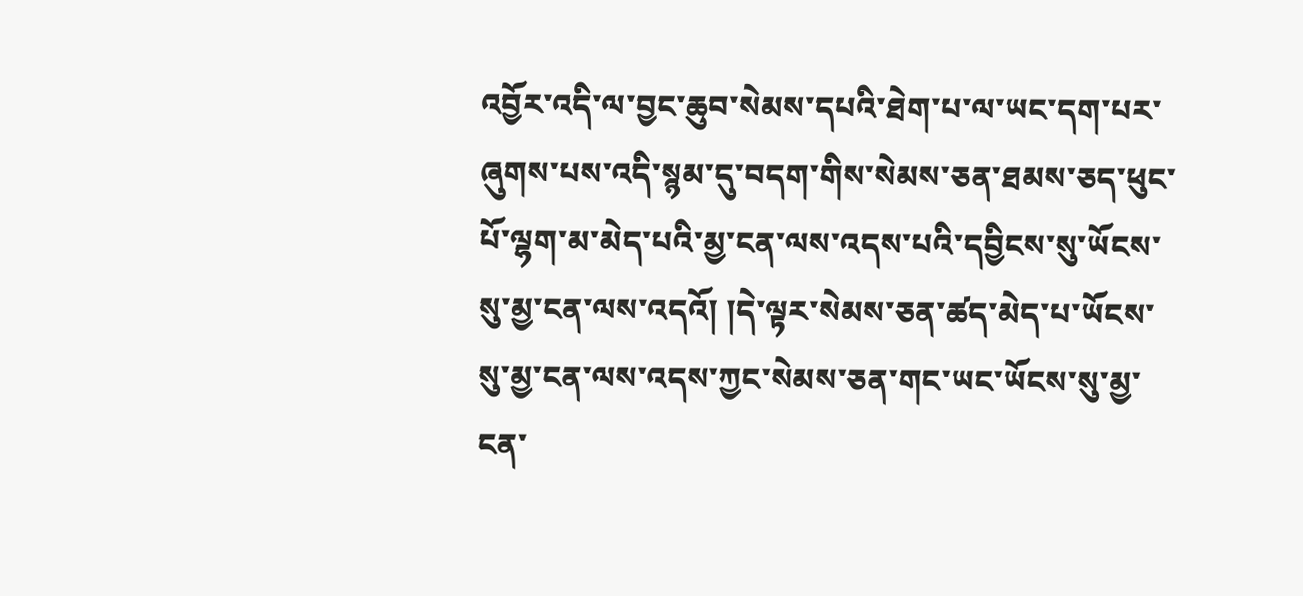འབྱོར་འདི་ལ་བྱང་ཆུབ་སེམས་དཔའི་ཐེག་པ་ལ་ཡང་དག་པར་ཞུགས་པས་འདི་སྙམ་དུ་བདག་གིས་སེམས་ཅན་ཐམས་ཅད་ཕུང་པོ་ལྷག་མ་མེད་པའི་མྱ་ངན་ལས་འདས་པའི་དབྱིངས་སུ་ཡོངས་སུ་མྱ་ངན་ལས་འདའོ། །དེ་ལྟར་སེམས་ཅན་ཚད་མེད་པ་ཡོངས་སུ་མྱ་ངན་ལས་འདས་ཀྱང་སེམས་ཅན་གང་ཡང་ཡོངས་སུ་མྱ་ངན་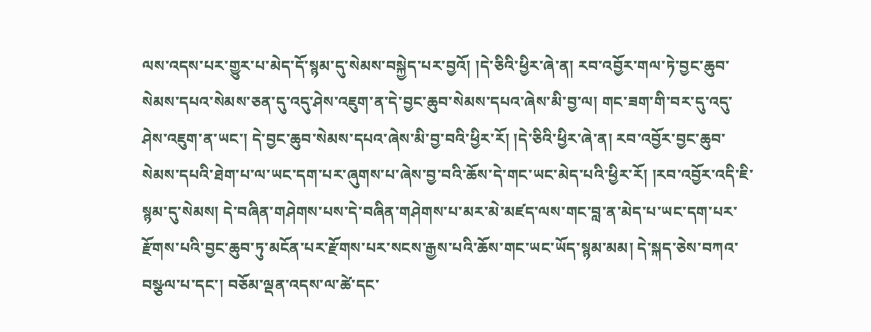ལས་འདས་པར་གྱུར་པ་མེད་དོ་སྙམ་དུ་སེམས་བསྐྱེད་པར་བྱའོ། །དེ་ཅིའི་ཕྱིར་ཞེ་ན། རབ་འབྱོར་གལ་ཏེ་བྱང་ཆུབ་སེམས་དཔའ་སེམས་ཅན་དུ་འདུ་ཤེས་འཇུག་ན་དེ་བྱང་ཆུབ་སེམས་དཔའ་ཞེས་མི་བྱ་ལ། གང་ཟག་གི་བར་དུ་འདུ་ཤེས་འཇུག་ན་ཡང་། དེ་བྱང་ཆུབ་སེམས་དཔའ་ཞེས་མི་བྱ་བའི་ཕྱིར་རོ། །དེ་ཅིའི་ཕྱིར་ཞེ་ན། རབ་འབྱོར་བྱང་ཆུབ་སེམས་དཔའི་ཐེག་པ་ལ་ཡང་དག་པར་ཞུགས་པ་ཞེས་བྱ་བའི་ཆོས་དེ་གང་ཡང་མེད་པའི་ཕྱིར་རོ། །རབ་འབྱོར་འདི་ཇི་སྙམ་དུ་སེམས། དེ་བཞིན་གཤེགས་པས་དེ་བཞིན་གཤེགས་པ་མར་མེ་མཛད་ལས་གང་བླ་ན་མེད་པ་ཡང་དག་པར་རྫོགས་པའི་བྱང་ཆུབ་ཏུ་མངོན་པར་རྫོགས་པར་སངས་རྒྱས་པའི་ཆོས་གང་ཡང་ཡོད་སྙམ་མམ། དེ་སྐད་ཅེས་བཀའ་བསྩལ་པ་དང་། བཅོམ་ལྡན་འདས་ལ་ཚེ་དང་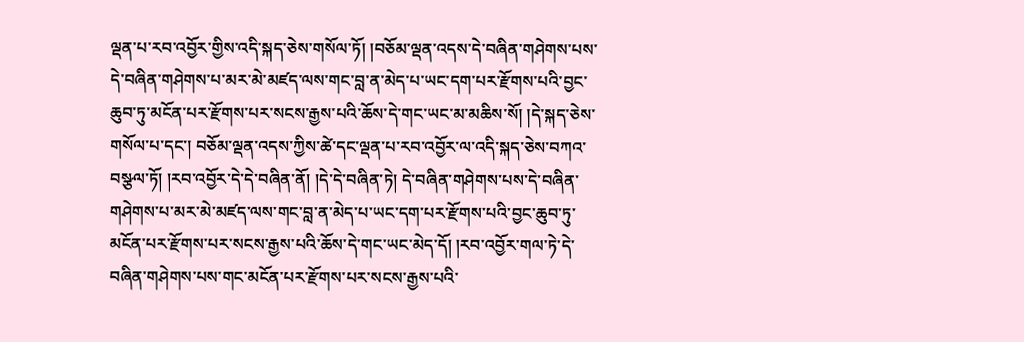ལྡན་པ་རབ་འབྱོར་གྱིས་འདི་སྐད་ཅེས་གསོལ་ཏོ། །བཅོམ་ལྡན་འདས་དེ་བཞིན་གཤེགས་པས་དེ་བཞིན་གཤེགས་པ་མར་མེ་མཛད་ལས་གང་བླ་ན་མེད་པ་ཡང་དག་པར་རྫོགས་པའི་བྱང་ཆུབ་ཏུ་མངོན་པར་རྫོགས་པར་སངས་རྒྱས་པའི་ཆོས་དེ་གང་ཡང་མ་མཆིས་སོ། །དེ་སྐད་ཅེས་གསོལ་པ་དང་། བཅོམ་ལྡན་འདས་ཀྱིས་ཚེ་དང་ལྡན་པ་རབ་འབྱོར་ལ་འདི་སྐད་ཅེས་བཀའ་བསྩལ་ཏོ། །རབ་འབྱོར་དེ་དེ་བཞིན་ནོ། །དེ་དེ་བཞིན་ཏེ། དེ་བཞིན་གཤེགས་པས་དེ་བཞིན་གཤེགས་པ་མར་མེ་མཛད་ལས་གང་བླ་ན་མེད་པ་ཡང་དག་པར་རྫོགས་པའི་བྱང་ཆུབ་ཏུ་མངོན་པར་རྫོགས་པར་སངས་རྒྱས་པའི་ཆོས་དེ་གང་ཡང་མེད་དོ། །རབ་འབྱོར་གལ་ཏེ་དེ་བཞིན་གཤེགས་པས་གང་མངོན་པར་རྫོགས་པར་སངས་རྒྱས་པའི་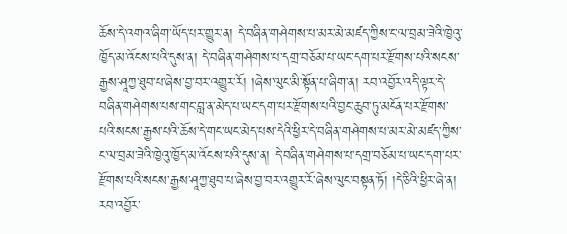ཆོས་དེ་འགའ་ཞིག་ཡོད་པར་གྱུར་ན། དེ་བཞིན་གཤེགས་པ་མར་མེ་མཛད་ཀྱིས་ང་ལ་བྲམ་ཟེའི་ཁྱེའུ་ཁྱོད་མ་འོངས་པའི་དུས་ན། དེ་བཞིན་གཤེགས་པ་དགྲ་བཅོམ་པ་ཡང་དག་པར་རྫོགས་པའི་སངས་རྒྱས་ཤཱཀྱ་ཐུབ་པ་ཞེས་བྱ་བར་འགྱུར་རོ། །ཞེས་ལུང་མི་སྟོན་པ་ཞིག་ན། རབ་འབྱོར་འདི་ལྟར་དེ་བཞིན་གཤེགས་པས་གང་བླ་ན་མེད་པ་ཡང་དག་པར་རྫོགས་པའི་བྱང་ཆུབ་ཏུ་མངོན་པར་རྫོགས་པའི་སངས་རྒྱས་པའི་ཆོས་དེ་གང་ཡང་མེད་པས་དེའི་ཕྱིར་དེ་བཞིན་གཤེགས་པ་མར་མེ་མཛད་ཀྱིས་ང་ལ་བྲམ་ཟེའི་ཁྱེའུ་ཁྱོད་མ་འོངས་པའི་དུས་ན། དེ་བཞིན་གཤེགས་པ་དགྲ་བཅོམ་པ་ཡང་དག་པར་རྫོགས་པའི་སངས་རྒྱས་ཤཱཀྱ་ཐུབ་པ་ཞེས་བྱ་བར་འགྱུར་རོ་ཞེས་ལུང་བསྟན་ཏོ། །དེ་ཅིའི་ཕྱིར་ཞེ་ན། རབ་འབྱོར་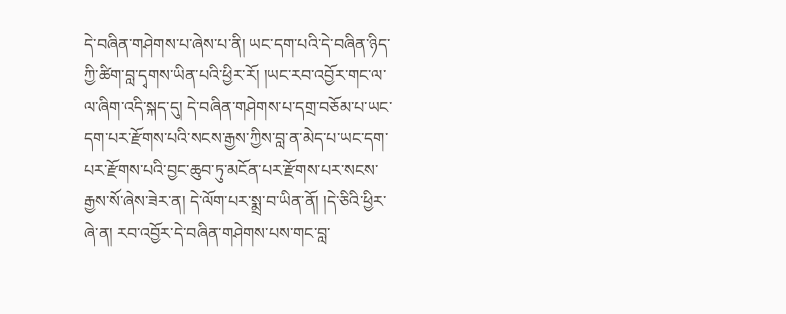དེ་བཞིན་གཤེགས་པ་ཞེས་པ་ནི། ཡང་དག་པའི་དེ་བཞིན་ཉིད་ཀྱི་ཚིག་བླ་དྭགས་ཡིན་པའི་ཕྱིར་རོ། །ཡང་རབ་འབྱོར་གང་ལ་ལ་ཞིག་འདི་སྐད་དུ། དེ་བཞིན་གཤེགས་པ་དགྲ་བཅོམ་པ་ཡང་དག་པར་རྫོགས་པའི་སངས་རྒྱས་ཀྱིས་བླ་ན་མེད་པ་ཡང་དག་པར་རྫོགས་པའི་བྱང་ཆུབ་ཏུ་མངོན་པར་རྫོགས་པར་སངས་རྒྱས་སོ་ཞེས་ཟེར་ན། དེ་ལོག་པར་སྨྲ་བ་ཡིན་ནོ། །དེ་ཅིའི་ཕྱིར་ཞེ་ན། རབ་འབྱོར་དེ་བཞིན་གཤེགས་པས་གང་བླ་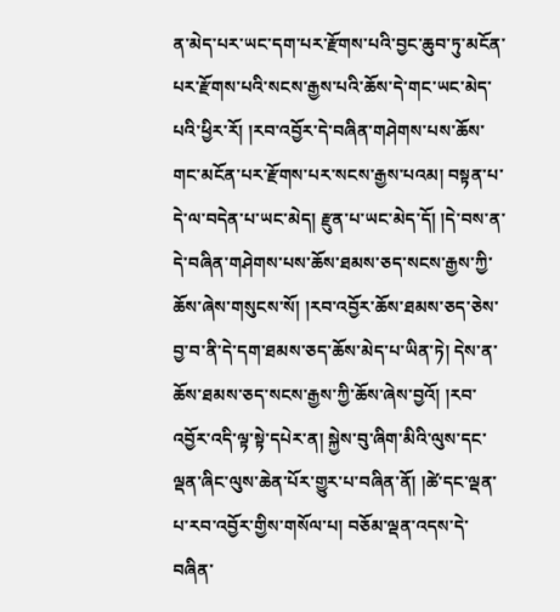ན་མེད་པར་ཡང་དག་པར་རྫོགས་པའི་བྱང་ཆུབ་ཏུ་མངོན་པར་རྫོགས་པའི་སངས་རྒྱས་པའི་ཆོས་དེ་གང་ཡང་མེད་པའི་ཕྱིར་རོ། །རབ་འབྱོར་དེ་བཞིན་གཤེགས་པས་ཆོས་གང་མངོན་པར་རྫོགས་པར་སངས་རྒྱས་པའམ། བསྟན་པ་དེ་ལ་བདེན་པ་ཡང་མེད། རྫུན་པ་ཡང་མེད་དོ། །དེ་བས་ན་དེ་བཞིན་གཤེགས་པས་ཆོས་ཐམས་ཅད་སངས་རྒྱས་ཀྱི་ཆོས་ཞེས་གསུངས་སོ། །རབ་འབྱོར་ཆོས་ཐམས་ཅད་ཅེས་བྱ་བ་ནི་དེ་དག་ཐམས་ཅད་ཆོས་མེད་པ་ཡིན་ཏེ། དེས་ན་ཆོས་ཐམས་ཅད་སངས་རྒྱས་ཀྱི་ཆོས་ཞེས་བྱའོ། །རབ་འབྱོར་འདི་ལྟ་སྟེ་དཔེར་ན། སྐྱེས་བུ་ཞིག་མིའི་ལུས་དང་ལྡན་ཞིང་ལུས་ཆེན་པོར་གྱུར་པ་བཞིན་ནོ། །ཚེ་དང་ལྡན་པ་རབ་འབྱོར་གྱིས་གསོལ་པ། བཅོམ་ལྡན་འདས་དེ་བཞིན་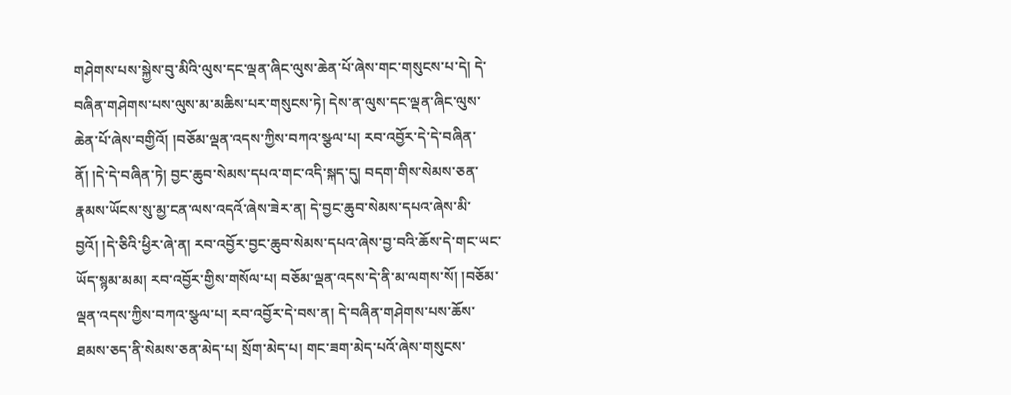གཤེགས་པས་སྐྱེས་བུ་མིའི་ལུས་དང་ལྡན་ཞིང་ལུས་ཆེན་པོ་ཞེས་གང་གསུངས་པ་དེ། དེ་བཞིན་གཤེགས་པས་ལུས་མ་མཆིས་པར་གསུངས་ཏེ། དེས་ན་ལུས་དང་ལྡན་ཞིང་ལུས་ཆེན་པོ་ཞེས་བགྱིའོ། །བཅོམ་ལྡན་འདས་ཀྱིས་བཀའ་སྩལ་པ། རབ་འབྱོར་དེ་དེ་བཞིན་ནོ། །དེ་དེ་བཞིན་ཏེ། བྱང་ཆུབ་སེམས་དཔའ་གང་འདི་སྐད་དུ། བདག་གིས་སེམས་ཅན་རྣམས་ཡོངས་སུ་མྱ་ངན་ལས་འདའོ་ཞེས་ཟེར་ན། དེ་བྱང་ཆུབ་སེམས་དཔའ་ཞེས་མི་བྱའོ། །དེ་ཅིའི་ཕྱིར་ཞེ་ན། རབ་འབྱོར་བྱང་ཆུབ་སེམས་དཔའ་ཞེས་བྱ་བའི་ཆོས་དེ་གང་ཡང་ཡོད་སྙམ་མམ། རབ་འབྱོར་གྱིས་གསོལ་པ། བཅོམ་ལྡན་འདས་དེ་ནི་མ་ལགས་སོ། །བཅོམ་ལྡན་འདས་ཀྱིས་བཀའ་སྩལ་པ། རབ་འབྱོར་དེ་བས་ན། དེ་བཞིན་གཤེགས་པས་ཆོས་ཐམས་ཅད་ནི་སེམས་ཅན་མེད་པ། སྲོག་མེད་པ། གང་ཟག་མེད་པའོ་ཞེས་གསུངས་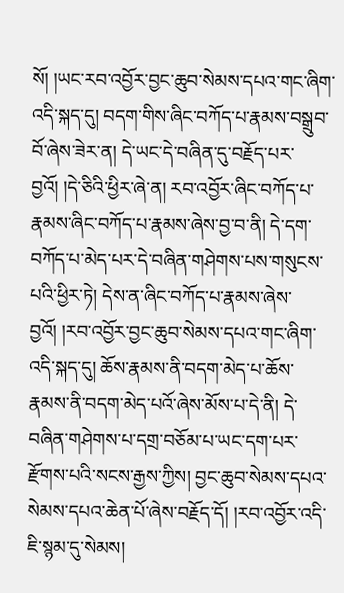སོ། །ཡང་རབ་འབྱོར་བྱང་ཆུབ་སེམས་དཔའ་གང་ཞིག་འདི་སྐད་དུ། བདག་གིས་ཞིང་བཀོད་པ་རྣམས་བསྒྲུབ་བོ་ཞེས་ཟེར་ན། དེ་ཡང་དེ་བཞིན་དུ་བརྗོད་པར་བྱའོ། །དེ་ཅིའི་ཕྱིར་ཞེ་ན། རབ་འབྱོར་ཞིང་བཀོད་པ་རྣམས་ཞིང་བཀོད་པ་རྣམས་ཞེས་བྱ་བ་ནི། དེ་དག་བཀོད་པ་མེད་པར་དེ་བཞིན་གཤེགས་པས་གསུངས་པའི་ཕྱིར་ཏེ། དེས་ན་ཞིང་བཀོད་པ་རྣམས་ཞེས་བྱའོ། །རབ་འབྱོར་བྱང་ཆུབ་སེམས་དཔའ་གང་ཞིག་འདི་སྐད་དུ། ཆོས་རྣམས་ནི་བདག་མེད་པ་ཆོས་རྣམས་ནི་བདག་མེད་པའོ་ཞེས་མོས་པ་དེ་ནི། དེ་བཞིན་གཤེགས་པ་དགྲ་བཅོམ་པ་ཡང་དག་པར་རྫོགས་པའི་སངས་རྒྱས་ཀྱིས། བྱང་ཆུབ་སེམས་དཔའ་སེམས་དཔའ་ཆེན་པོ་ཞེས་བརྗོད་དོ། །རབ་འབྱོར་འདི་ཇི་སྙམ་དུ་སེམས།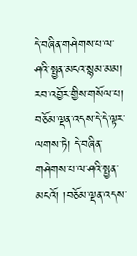དེ་བཞིན་གཤེགས་པ་ལ་ཤའི་སྤྱན་མངའ་སྙམ་མམ། རབ་འབྱོར་གྱིས་གསོལ་པ། བཅོམ་ལྡན་འདས་དེ་དེ་ལྟར་ལགས་ཏེ། དེ་བཞིན་གཤེགས་པ་ལ་ཤའི་སྤྱན་མངའོ། །བཅོམ་ལྡན་འདས་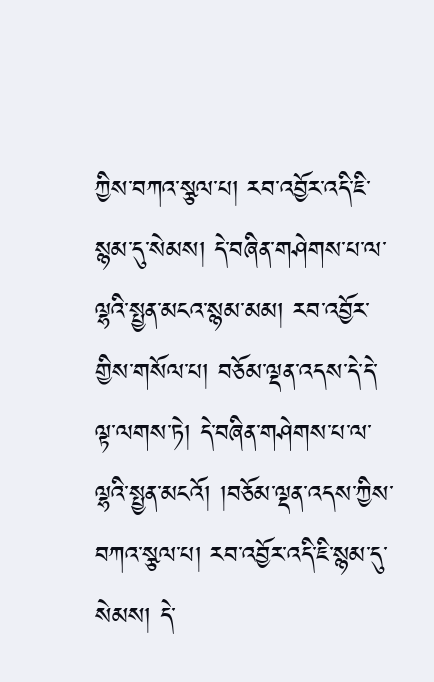ཀྱིས་བཀའ་སྩལ་པ། རབ་འབྱོར་འདི་ཇི་སྙམ་དུ་སེམས། དེ་བཞིན་གཤེགས་པ་ལ་ལྷའི་སྤྱན་མངའ་སྙམ་མམ། རབ་འབྱོར་གྱིས་གསོལ་པ། བཅོམ་ལྡན་འདས་དེ་དེ་ལྟ་ལགས་ཏེ། དེ་བཞིན་གཤེགས་པ་ལ་ལྷའི་སྤྱན་མངའོ། །བཅོམ་ལྡན་འདས་ཀྱིས་བཀའ་སྩལ་པ། རབ་འབྱོར་འདི་ཇི་སྙམ་དུ་སེམས། དེ་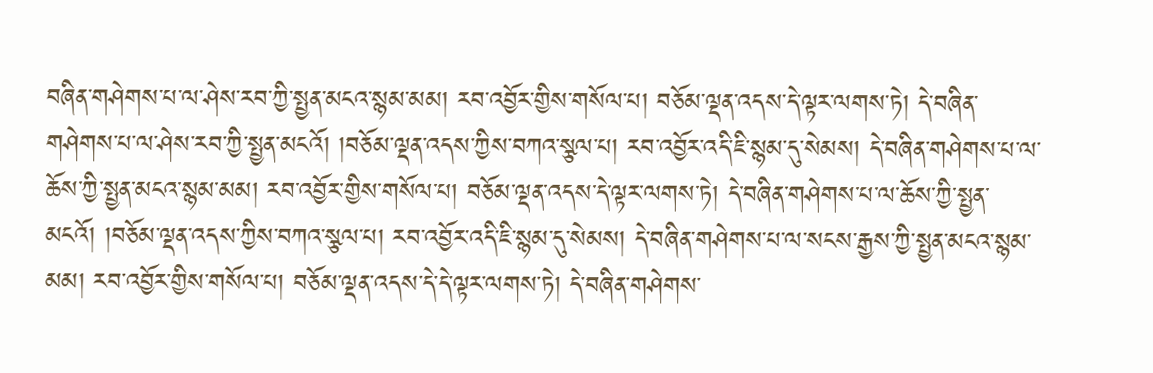བཞིན་གཤེགས་པ་ལ་ཤེས་རབ་ཀྱི་སྤྱན་མངའ་སྙམ་མམ། རབ་འབྱོར་གྱིས་གསོལ་པ། བཅོམ་ལྡན་འདས་དེ་ལྟར་ལགས་ཏེ། དེ་བཞིན་གཤེགས་པ་ལ་ཤེས་རབ་ཀྱི་སྤྱན་མངའོ། །བཅོམ་ལྡན་འདས་ཀྱིས་བཀའ་སྩལ་པ། རབ་འབྱོར་འདི་ཇི་སྙམ་དུ་སེམས། དེ་བཞིན་གཤེགས་པ་ལ་ཆོས་ཀྱི་སྤྱན་མངའ་སྙམ་མམ། རབ་འབྱོར་གྱིས་གསོལ་པ། བཅོམ་ལྡན་འདས་དེ་ལྟར་ལགས་ཏེ། དེ་བཞིན་གཤེགས་པ་ལ་ཆོས་ཀྱི་སྤྱན་མངའོ། །བཅོམ་ལྡན་འདས་ཀྱིས་བཀའ་སྩལ་པ། རབ་འབྱོར་འདི་ཇི་སྙམ་དུ་སེམས། དེ་བཞིན་གཤེགས་པ་ལ་སངས་རྒྱས་ཀྱི་སྤྱན་མངའ་སྙམ་མམ། རབ་འབྱོར་གྱིས་གསོལ་པ། བཅོམ་ལྡན་འདས་དེ་དེ་ལྟར་ལགས་ཏེ། དེ་བཞིན་གཤེགས་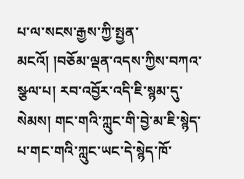པ་ལ་སངས་རྒྱས་ཀྱི་སྤྱན་མངའོ། །བཅོམ་ལྡན་འདས་ཀྱིས་བཀའ་སྩལ་པ། རབ་འབྱོར་འདི་ཇི་སྙམ་དུ་སེམས། གང་གའི་ཀླུང་གི་བྱེ་མ་ཇི་སྙེད་པ་གང་གའི་ཀླུང་ཡང་དེ་སྙེད་ཁོ་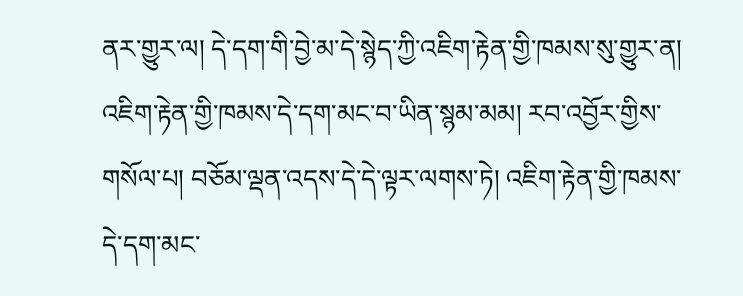ནར་གྱུར་ལ། དེ་དག་གི་བྱེ་མ་དེ་སྙེད་ཀྱི་འཇིག་རྟེན་གྱི་ཁམས་སུ་གྱུར་ན། འཇིག་རྟེན་གྱི་ཁམས་དེ་དག་མང་བ་ཡིན་སྙམ་མམ། རབ་འབྱོར་གྱིས་གསོལ་པ། བཅོམ་ལྡན་འདས་དེ་དེ་ལྟར་ལགས་ཏེ། འཇིག་རྟེན་གྱི་ཁམས་དེ་དག་མང་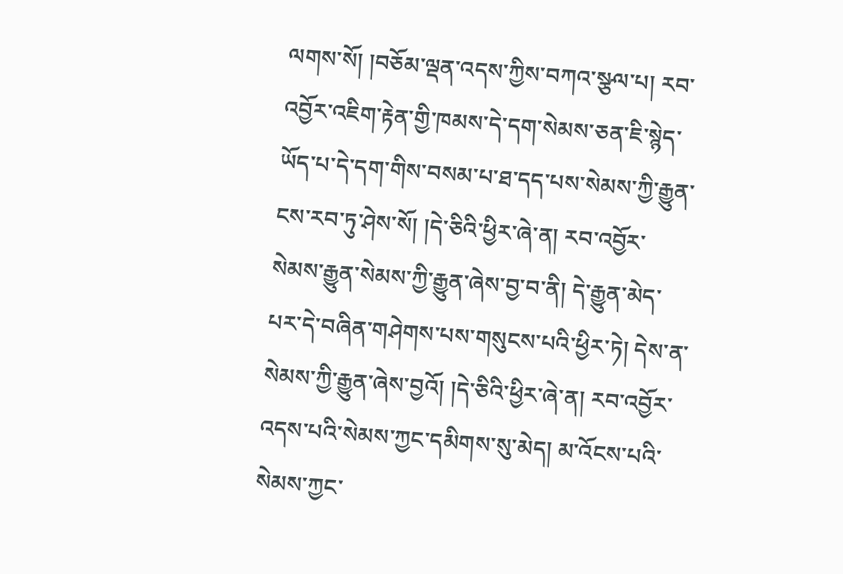ལགས་སོ། །བཅོམ་ལྡན་འདས་ཀྱིས་བཀའ་སྩལ་པ། རབ་འབྱོར་འཇིག་རྟེན་གྱི་ཁམས་དེ་དག་སེམས་ཅན་ཇི་སྙེད་ཡོད་པ་དེ་དག་གིས་བསམ་པ་ཐ་དད་པས་སེམས་ཀྱི་རྒྱུན་ངས་རབ་ཏུ་ཤེས་སོ། །དེ་ཅིའི་ཕྱིར་ཞེ་ན། རབ་འབྱོར་སེམས་རྒྱུན་སེམས་ཀྱི་རྒྱུན་ཞེས་བྱ་བ་ནི། དེ་རྒྱུན་མེད་པར་དེ་བཞིན་གཤེགས་པས་གསུངས་པའི་ཕྱིར་ཏེ། དེས་ན་སེམས་ཀྱི་རྒྱུན་ཞེས་བྱའོ། །དེ་ཅིའི་ཕྱིར་ཞེ་ན། རབ་འབྱོར་འདས་པའི་སེམས་ཀྱང་དམིགས་སུ་མེད། མ་འོངས་པའི་སེམས་ཀྱང་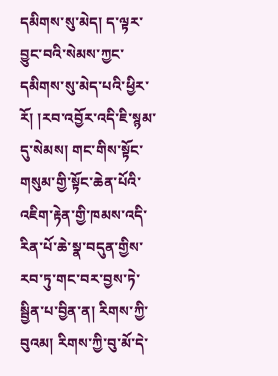དམིགས་སུ་མེད། ད་ལྟར་བྱུང་བའི་སེམས་ཀྱང་དམིགས་སུ་མེད་པའི་ཕྱིར་རོ། །རབ་འབྱོར་འདི་ཇི་སྙམ་དུ་སེམས། གང་གིས་སྟོང་གསུམ་གྱི་སྟོང་ཆེན་པོའི་འཇིག་རྟེན་གྱི་ཁམས་འདི་རིན་པོ་ཆེ་སྣ་བདུན་གྱིས་རབ་ཏུ་གང་བར་བྱས་ཏེ་སྦྱིན་པ་བྱིན་ན། རིགས་ཀྱི་བུའམ། རིགས་ཀྱི་བུ་མོ་དེ་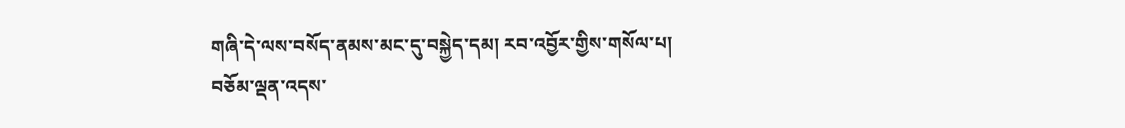གཞི་དེ་ལས་བསོད་ནམས་མང་དུ་བསྐྱེད་དམ། རབ་འབྱོར་གྱིས་གསོལ་པ། བཅོམ་ལྡན་འདས་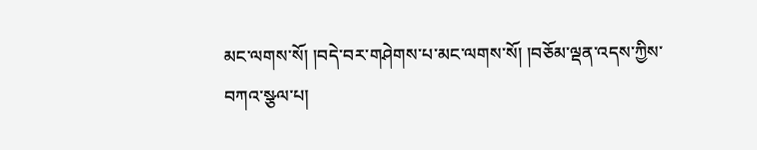མང་ལགས་སོ། །བདེ་བར་གཤེགས་པ་མང་ལགས་སོ། །བཅོམ་ལྡན་འདས་ཀྱིས་བཀའ་སྩལ་པ།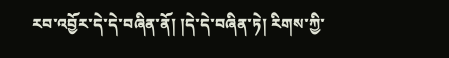རབ་འབྱོར་དེ་དེ་བཞིན་ནོ། །དེ་དེ་བཞིན་ཏེ། རིགས་ཀྱི་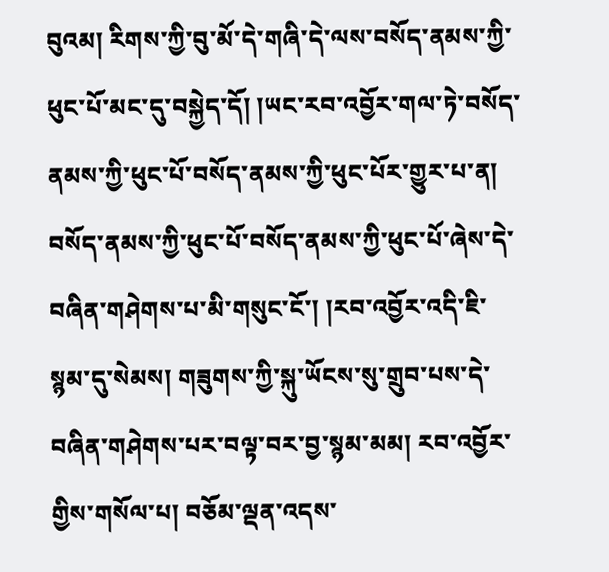བུའམ། རིགས་ཀྱི་བུ་མོ་དེ་གཞི་དེ་ལས་བསོད་ནམས་ཀྱི་ཕུང་པོ་མང་དུ་བསྐྱེད་དོ། །ཡང་རབ་འབྱོར་གལ་ཏེ་བསོད་ནམས་ཀྱི་ཕུང་པོ་བསོད་ནམས་ཀྱི་ཕུང་པོར་གྱུར་པ་ན། བསོད་ནམས་ཀྱི་ཕུང་པོ་བསོད་ནམས་ཀྱི་ཕུང་པོ་ཞེས་དེ་བཞིན་གཤེགས་པ་མི་གསུང་ངོ་། །རབ་འབྱོར་འདི་ཇི་སྙམ་དུ་སེམས། གཟུགས་ཀྱི་སྐུ་ཡོངས་སུ་གྲུབ་པས་དེ་བཞིན་གཤེགས་པར་བལྟ་བར་བྱ་སྙམ་མམ། རབ་འབྱོར་གྱིས་གསོལ་པ། བཅོམ་ལྡན་འདས་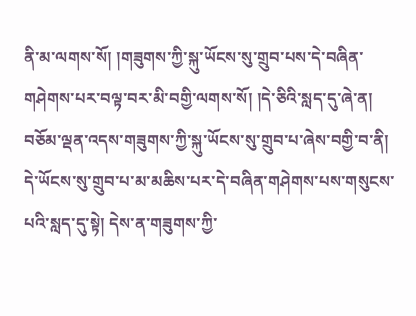ནི་མ་ལགས་སོ། །གཟུགས་ཀྱི་སྐུ་ཡོངས་སུ་གྲུབ་པས་དེ་བཞིན་གཤེགས་པར་བལྟ་བར་མི་བགྱི་ལགས་སོ། །དེ་ཅིའི་སླད་དུ་ཞེ་ན། བཅོམ་ལྡན་འདས་གཟུགས་ཀྱི་སྐུ་ཡོངས་སུ་གྲུབ་པ་ཞེས་བགྱི་བ་ནི། དེ་ཡོངས་སུ་གྲུབ་པ་མ་མཆིས་པར་དེ་བཞིན་གཤེགས་པས་གསུངས་པའི་སླད་དུ་སྟེ། དེས་ན་གཟུགས་ཀྱི་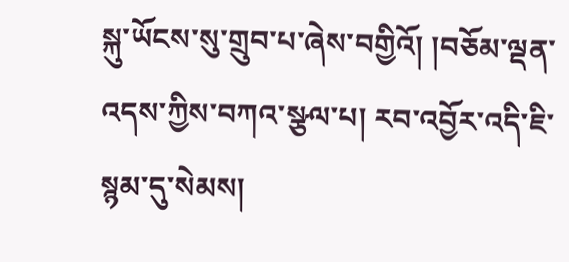སྐུ་ཡོངས་སུ་གྲུབ་པ་ཞེས་བགྱིའོ། །བཅོམ་ལྡན་འདས་ཀྱིས་བཀའ་སྩལ་པ། རབ་འབྱོར་འདི་ཇི་སྙམ་དུ་སེམས།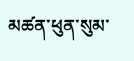མཚན་ཕུན་སུམ་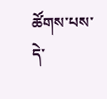ཚོགས་པས་དེ་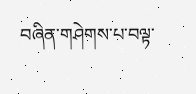བཞིན་གཤེགས་པ་བལྟ་